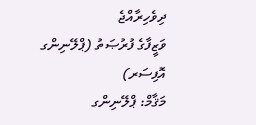ދިވެހިރާއްޖެ
ވަޒީފާގެ ފުރުޞަތު (ޕްލޭނިންގ އޮފިސަރ)
މަޤާމް: ޕްލޭނިންގ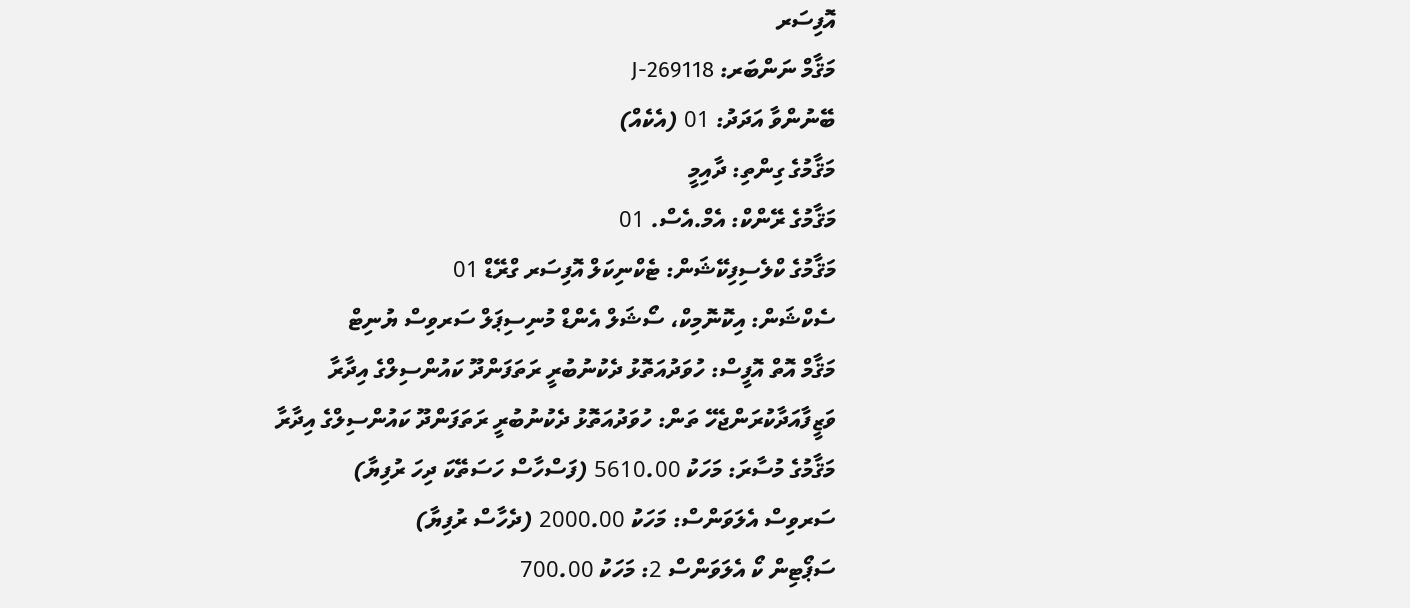އޮފިސަރ
މަޤާމް ނަންބަރ: J-269118
ބޭނުންވާ އަދަދު: 01 (އެކެއް)
މަޤާމުގެ ގިންތި: ދާއިމީ
މަޤާމުގެ ރޭންކް: އެމް.އެސް. 01
މަޤާމުގެ ކްލެސިފިކޭޝަން: ޓެކްނިކަލް އޮފިސަރ ގްރޭޑް 01
ސެކްޝަން: އިކޮނޮމިކް، ސޯޝަލް އެންޑް މުނިސިޕަލް ސަރވިސް ޔުނިޓް
މަޤާމް އޮތް އޮފީސް: ހުވަދުއަތޮޅު ދެކުނުބުރީ ރަތަފަންދޫ ކައުންސިލްގެ އިދާރާ
ވަޒީފާއަދާކުރަންޖެހޭ ތަން: ހުވަދުއަތޮޅު ދެކުނުބުރީ ރަތަފަންދޫ ކައުންސިލްގެ އިދާރާ
މަޤާމުގެ މުސާރަ: މަހަކު 5610.00 (ފަސްހާސް ހަސަތޭކަ ދިހަ ރުފިޔާ)
ސަރވިސް އެލަވަންސް: މަހަކު 2000.00 (ދެހާސް ރުފިޔާ)
ސަޕޯޓިން ކޯ އެލަވަންސް 2: މަހަކު 700.00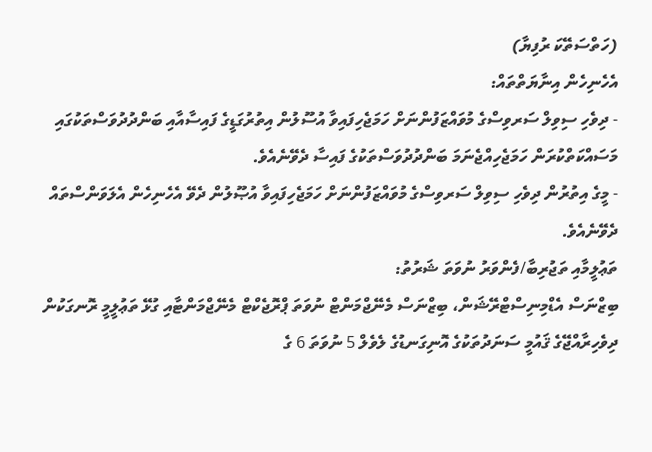(ހަތްސަތޭކަ ރުފިޔާ)
އެހެނިހެން އިނާޔަތްތައް:
- ދިވެހި ސިވިލް ސަރވިސްގެ މުވައްޒަފުންނަށް ހަމަޖެހިފައިވާ އުސޫލުން އިތުރުގަޑީގެ ފައިސާއާއި ބަންދުދުވަސްތަކުގައި މަސައްކަތްކުރަން ހަމަޖެހިއްޖެނަމަ ބަންދުދުވަސްތަކުގެ ފައިސާ ދެވޭނެއެވެ.
- މީގެ އިތުރުން ދިވެހި ސިވިލް ސަރވިސްގެ މުވައްޒަފުންނަށް ހަމަޖެހިފައިވާ އުޞޫލުން ދެވޭ އެހެނިހެން އެލަވަންސްތައް ދެވޭނެއެވެ.
ތަޢުލީމާއި ތަޖުރިބާ/ފެންވަރު ނުވަތަ ޝަރުތު:
ބިޒްނަސް އެޑްމިނިސްޓްރޭޝަން، ބިޒްނަސް މެނޭޖްމަންޓް ނުވަތަ ޕްރޮޖެކްޓް މެނޭޖްމަންޓާއި ގުޅޭ ތަޢުލީމީ ރޮނގަކުން ދިވެހިރާއްޖޭގެ ޤައުމީ ސަނަދުތަކުގެ އޮނިގަނޑުގެ ލެވެލް 5 ނުވަތަ 6 ގެ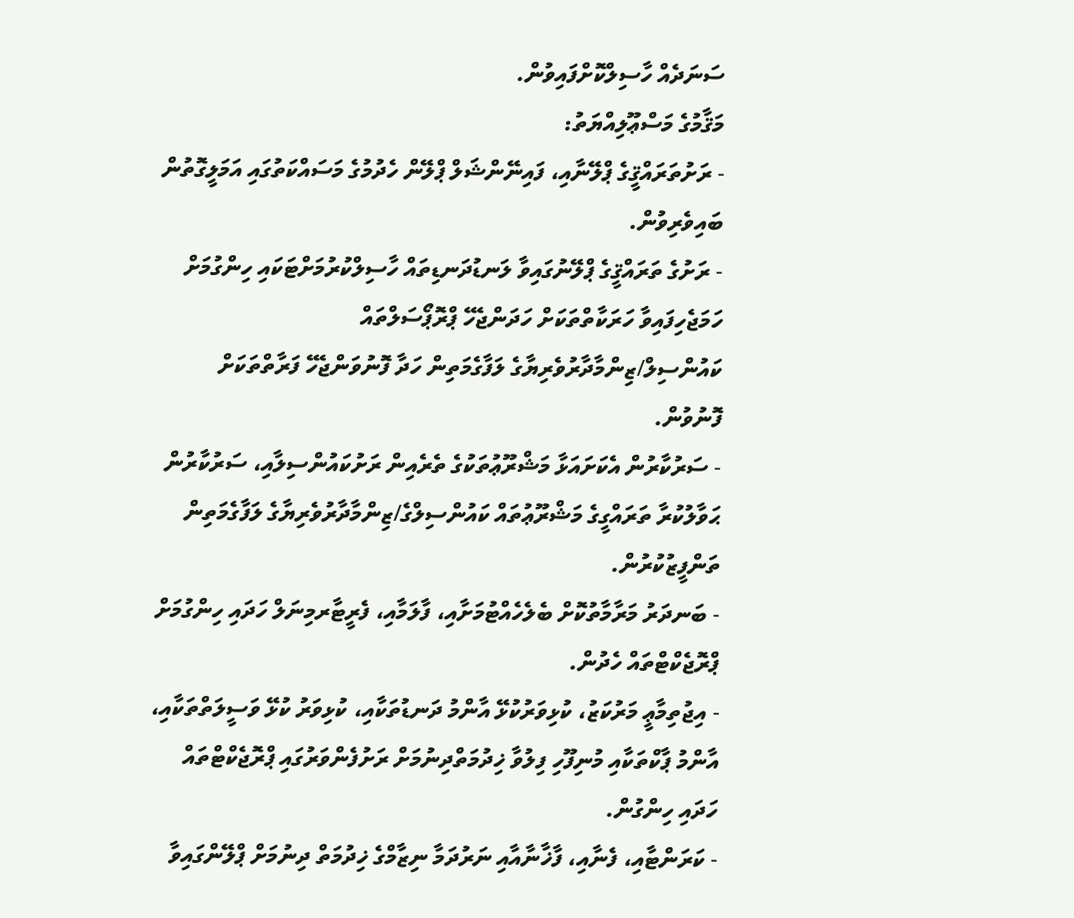ސަނަދެއް ހާސިލްކޮށްފައިވުން.
މަޤާމުގެ މަސްޢޫލިއްޔަތު:
- ރަށުތަރައްޤީގެ ޕްލޭނާއި، ފައިނޭންޝަލް ޕްލޭން ހެދުމުގެ މަސައްކަތުގައި އަމަލީގޮތުން ބައިވެރިވުން.
- ރަށުގެ ތަރައްޤީގެ ޕްލޭނުގައިވާ ލަނޑުދަނޑިތައް ހާސިލްކުރުމަށްޓަކައި ހިންގުމަށް ހަމަޖެހިފައިވާ ހަރަކާތްތަކަށް ހަދަންޖެހޭ ޕްރޮޕޯސަލްތައް ކައުންސިލް/ޒިންމާދާރުވެރިޔާގެ ލަފާގެމަތިން ހަދާ ފޮނުވަންޖެހޭ ފަރާތްތަކަށް ފޮނުވުން.
- ސަރުކާރުން އެކަށައަޅާ މަޝްރޫޢުތަކުގެ ތެރެއިން ރަށުކައުންސިލާއި، ސަރުކާރުން ޙަވާލުކުރާ ތަރައްގީގެ މަޝްރޫޢުތައް ކައުންސިލްގެ/ޒިންމާދާރުވެރިޔާގެ ލަފާގެމަތިން ތަންފީޒުކުރުން.
- ބަނދަރު މަރާމާތުކޮށް ބެލެހެއްޓުމަށާއި، ފާލަމާއި، ފެރީޓާރމިނަލް ހަދައި ހިންގުމަށް ޕްރޮޖެކްޓްތައް ހެދުން.
- އިޖުތިމާޢީ މަރުކަޒު، ކުޅިވަރުކުޅޭ އާންމު ދަނޑުތަކާއި، ކުޅިވަރު ކުޅޭ ވަސީލަތްތަކާއި، އާންމު ޕާކްތަކާއި މުނިފޫހި ފިލުވާ ޚިދުމަތްދިނުމަށް ރަށުފެންވަރުގައި ޕްރޮޖެކްޓްތައް ހަދައި ހިންގުން.
- ކަރަންޓާއި، ފެނާއި، ފާޚާނާއާއި ނަރުދަމާ ނިޒާމްގެ ޚިދުމަތް ދިނުމަށް ޕްލޭންގައިވާ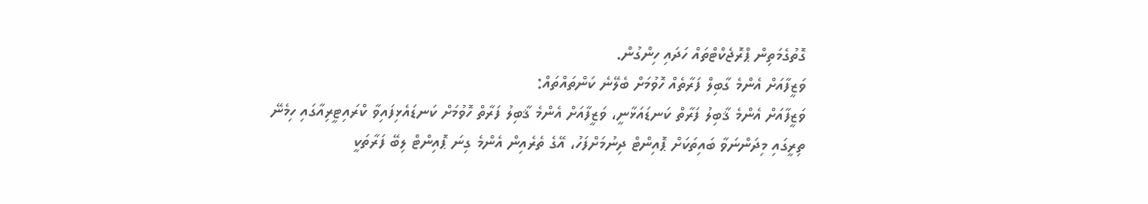ގޮތުގެމަތިން ޕްރޮޖެކްޓްތައް ހަދައި ހިންގުން.
ވަޒީފާއަށް އެންމެ ގާބިލް ފަރާތެއް ހޮވުމަށް ބެލޭނެ ކަންތައްތައް:
ވަޒީފާއަށް އެންމެ ޤާބިލު ފަރާތް ކަނޑައަޅާނީ، ވަޒީފާއަށް އެންމެ ޤާބިލު ފަރާތް ހޮވުމަށް ކަނޑައެޅިފައިވާ ކްރައިޓީރިއާގައި ހިމެނޭ ތިރީގައި މިދަންނަވާ ބައިތަކަށް ޕޮއިންޓް ދިނުމަށްފަހު، އޭގެ ތެރެއިން އެންމެ ގިނަ ޕޮއިންޓް ލިބޭ ފަރާތަކީ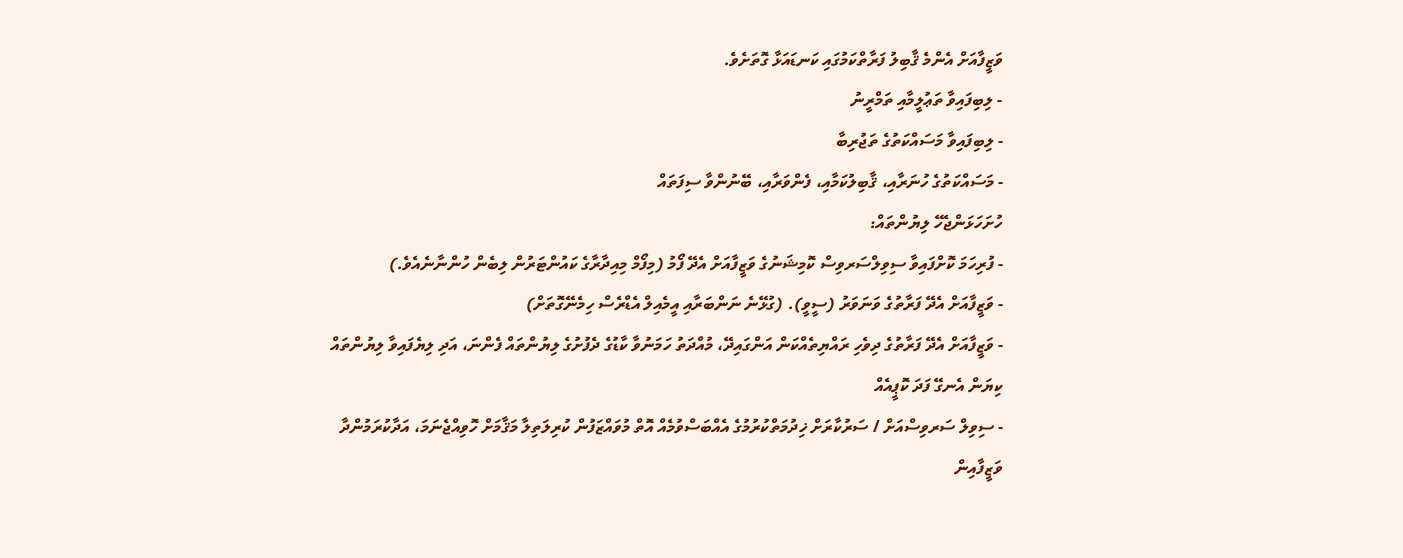ވަޒީފާއަށް އެންމެ ޤާބިލު ފަރާތްކަމުގައި ކަނޑައަޅާ ގޮތަށެވެ.
- ލިބިފައިވާ ތަޢުލީމާއި ތަމްރީނު
- ލިބިފައިވާ މަސައްކަތުގެ ތަޖުރިބާ
- މަސައްކަތުގެ ހުނަރާއި، ޤާބިލުކަމާއި، ފެންވަރާއި، ބޭނުންވާ ސިފަތައް
ހުށަހަޅަންޖެހޭ ލިޔުންތައް:
- ފުރިހަމަ ކޮށްފައިވާ ސިވިލްސަރވިސް ކޮމިޝަނުގެ ވަޒީފާއަށް އެދޭ ފޯމު (މިފޯމް މިއިދާރާގެ ކައުންޓަރުން ލިބެން ހުންނާނެއެވެ.)
- ވަޒީފާއަށް އެދޭ ފަރާތުގެ ވަނަވަރު (ސީވީ). (ގުޅޭނެ ނަންބަރާއި އީމެއިލް އެޑްރެސް ހިމެނޭގޮތަށް)
- ވަޒީފާއަށް އެދޭ ފަރާތުގެ ދިވެހި ރައްޔިތެއްކަން އަންގައިދޭ، މުއްދަތު ހަމަނުވާ ކާޑުގެ ދެފުށުގެ ލިޔުންތައް ފެންނަ، އަދި ލިޔެފައިވާ ލިޔުންތައް ކިޔަން އެނގޭ ފަދަ ކޮޕީއެއް
- ސިވިލް ސަރވިސްއަށް / ސަރުކާރަށް ޚިދުމަތްކުރުމުގެ އެއްބަސްވުމެއް އޮތް މުވައްޒަފުން ކުރިލަތިލާ މަޤާމަށް ހޮވިއްޖެނަމަ، އަދާކުރަމުންދާ ވަޒީފާއިން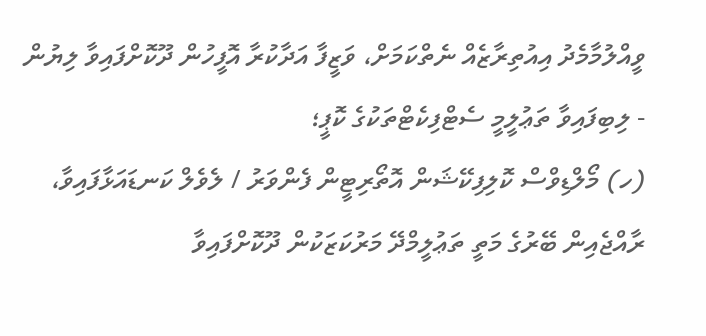ވީއްލުމާމެދު އިއުތިރާޒެއް ނެތްކަމަށް، ވަޒީފާ އަދާކުރާ އޮފީހުން ދޫކޮށްފައިވާ ލިޔުން
- ލިބިފައިވާ ތަޢުލީމީ ސެޓްފިކެޓްތަކުގެ ކޮޕީ؛
(ހ) މޯލްޑިވްސް ކޮލިފިކޭޝަން އޮތޯރިޓީން ފެންވަރު / ލެވެލް ކަނޑައަޅާފައިވާ، ރާއްޖެއިން ބޭރުގެ މަތީ ތަޢުލީމްދޭ މަރުކަޒަކުން ދޫކޮށްފައިވާ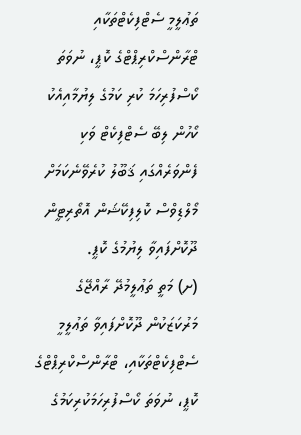ތަޢުލީމީ ސެޓްފިކެޓްތަކާއި ޓްރާންސްކްރިޕްޓްގެ ކޮޕީ، ނުވަތަ ކޯސްފުރިހަމަ ކުރި ކަމުގެ ލިޔުމާއިއެކު ކޯހުން ލިބޭ ސެޓްފިކެޓް ވަކި ފެންވަރެއްގައި ޤަބޫލު ކުރެވޭނެކަމަށް މޯލްޑިވްސް ކޮލިފިކޭޝަން އޮތޯރިޓީން ދޫކޮށްފައިވާ ލިޔުމުގެ ކޮޕީ.
(ށ) މަތީ ތަޢުލީމުދޭ ރާއްޖޭގެ މަރުކަޒަކުން ދޫކޮށްފައިވާ ތަޢުލީމީ ސެޓްފިކެޓްތަކާއި، ޓްރާންސްކްރިޕްޓްގެ ކޮޕީ، ނުވަތަ ކޯސްފުރިހަމަކުރިކަމުގެ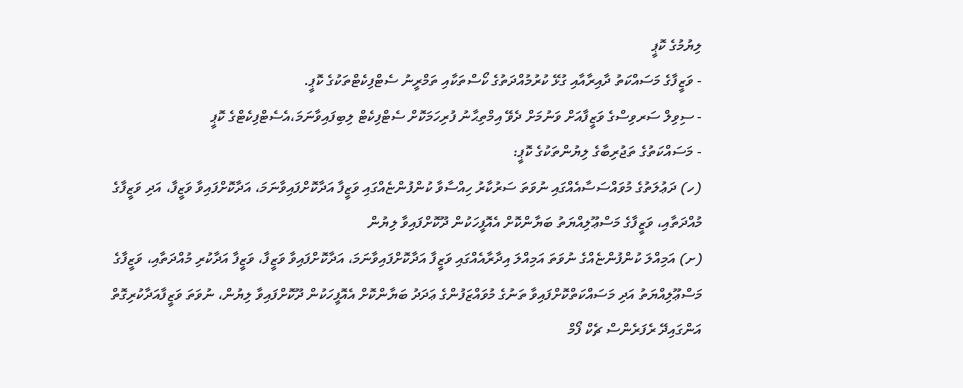ލިޔުމުގެ ކޮޕީ
- ވަޒީފާގެ މަސައްކަތު ދާއިރާއާއި ގުޅޭ ކުރުމުއްދަތުގެ ކޯސްތަކާއި ތަމްރީނު ސެޓްފިކެޓްތަކުގެ ކޮޕީ.
- ސިވިލް ސަރވިސްގެ ވަޒީފާއަށް ވަނުމަށް ދެވޭ އިމްތިޙާނު ފުރިހަމަކޮށް ސެޓްފިކެޓް ލިބިފައިވާނަމަ،އެސެޓްފިކެޓްގެ ކޮޕީ
- މަސައްކަތުގެ ތަޖުރިބާގެ ލިޔުންތަކުގެ ކޮޕީ:
(ހ) ދަޢުލަތުގެ މުވައްސަސާއެއްގައި ނުވަތަ ސަރުކާރު ހިއްސާވާ ކުންފުންޏެއްގައި ވަޒީފާ އަދާކޮށްފައިވާނަމަ، އަދާކޮށްފައިވާ ވަޒީފާ، އަދި ވަޒީފާގެ މުއްދަތާއި، ވަޒީފާގެ މަސްޢޫލިއްޔަތު ބަޔާންކޮށް އެއޮފީހަކުން ދޫކޮށްފައިވާ ލިޔުން
(ށ) އަމިއްލަ ކުންފުންޏެއްގެ ނުވަތަ އަމިއްލަ އިދާރާއެއްގައި ވަޒީފާ އަދާކޮށްފައިވާނަމަ، އަދާކޮށްފައިވާ ވަޒީފާ، ވަޒީފާ އަދާކުރި މުއްދަތާއި، ވަޒީފާގެ މަސްޢޫލިއްޔަތު އަދި މަސައްކަތްކޮށްފައިވާ ތަނުގެ މުވައްޒަފުންގެ ޢަދަދު ބަޔާންކޮށް އެއޮފީހަކުން ދޫކޮށްފައިވާ ލިޔުން، ނުވަތަ ވަޒީފާއަދާކުރިގޮތް އަންގައިދޭ ރެފަރެންސް ޗެކް ފޯމް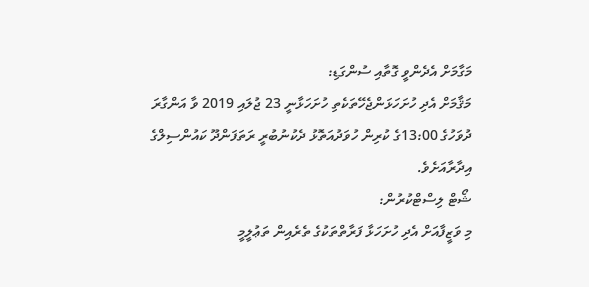މަގާމަށް އެދެންވީ ގޮތާއި ސުންގަޑި:
މަޤާމަށް އެދި ހުށަހަޅަންޖެހޭތަކެތި ހުށަހަޅާނީ 23 ޖުލައި 2019 ވާ އަންގާރަ ދުވަހުގެ 13:00ގެ ކުރިން ހުވަދުއަތޮޅު ދެކުނުބުރީ ރަތަފަންދޫ ކައުންސިލްގެ އިދާރާއަށެވެ.
ޝޯޓް ލިސްޓްކުރުން:
މި ވަޒީފާއަށް އެދި ހުށަހަޅާ ފަރާތްތަކުގެ ތެރެއިން ތަޢުލީމީ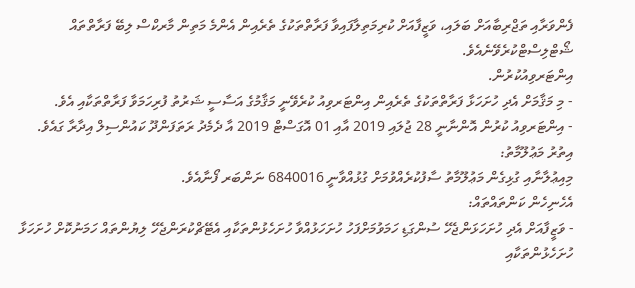ފެންވަރާއި ތަޖްރިބާއަށް ބަލައި، ވަޒީފާއަށް ކުރިމަތިލާފައިވާ ފަރާތްތަކުގެ ތެރެއިން އެންމެ މަތިން މާރކްސް ލިބޭ ފަރާތްތައް ޝޯޓްލިސްޓްކުރެވޭނެއެވެ.
އިންޓަރވިއުކުރުން.
- މި މަޤާމަށް އެދި ހުށަހަޅާ ފަރާތްތަކުގެ ތެރެއިން އިންޓަރވިއު ކުރެވޭނީ މަޤާމުގެ އަސާސީ ޝަރުތު ފުރިހަމަވާ ފަރާތްތަކާއި އެވެ.
- އިންޓަރވިއު ކުރުން އޮންނާނީ 28 ޖުލައި 2019 އާއި 01 އޮގަސްޓް 2019 އާ ދެމެދު ރަތަފަންދޫ ކައުންސިލް އިދާރާ ގައެވެ.
އިތުރު މަޢުލޫމާތު:
މިއިޢުލާނާއި ގުޅިގެން މަޢުލޫމާތު ސާފުކުރެއްވުމަށް ގުޅުއްވާނީ 6840016 ނަންބަރ ފޯނާއެވެ.
އެހެނިހެން ކަންތައްތައް:
- ވަޒީފާއަށް އެދި ހުށަހަޅަންޖެހޭ ސުންގަޑި ހަމަވުމަށްފަހު ހުށަހަޅުއްވާ ހުށަހެޅުންތަކާއި އެޓޭޗްކުރަންޖެހޭ ލިޔުންތައް ހަމަނުކޮށް ހުށަހަޅާ ހުށަހެޅުންތަކާއި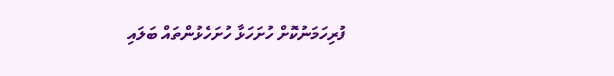ފުރިހަމަނުކޮށް ހުށަހަޅާ ހުށަހެޅުންތައް ބަލައި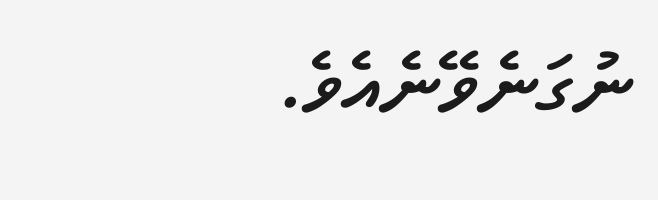ނުގަނެވޭނެއެވެ.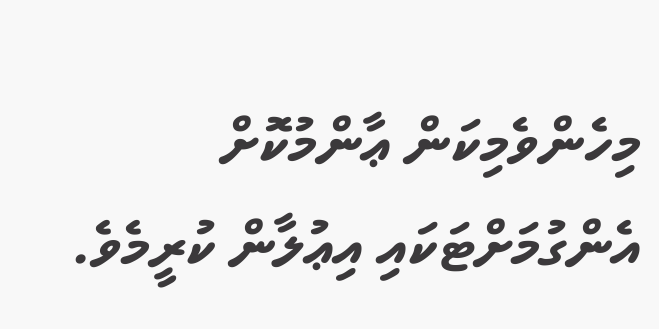މިހެންވެމިކަން ޢާންމުކޮށް އެންގުމަށްޓަކައި އިޢުލާން ކުރީމެވެ.